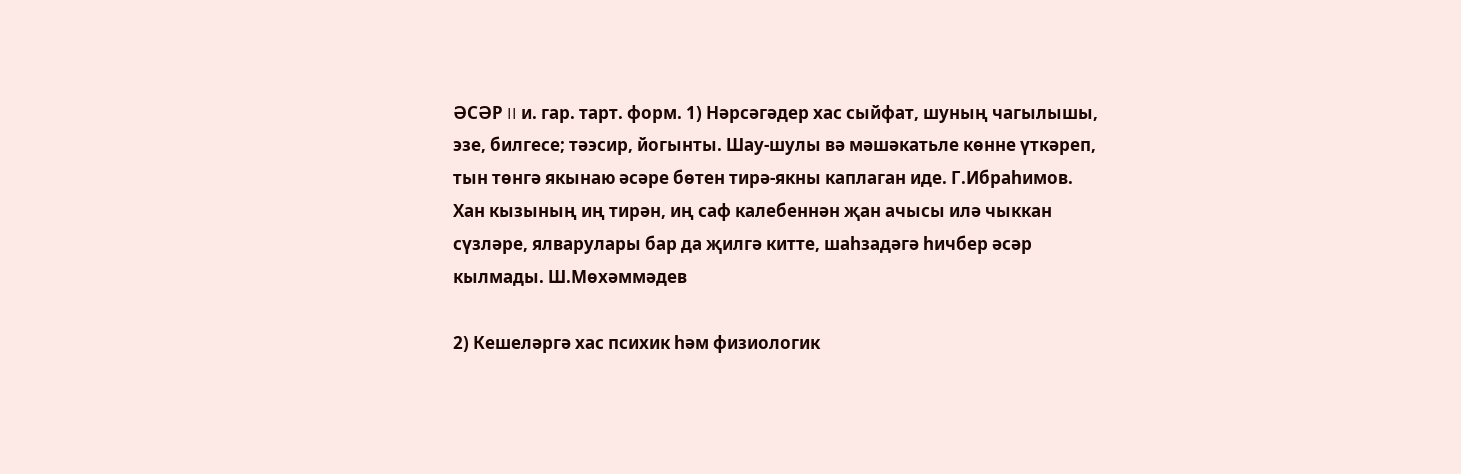ӘСӘР II и. гар. тарт. форм. 1) Нәрсәгәдер хас сыйфат, шуның чагылышы, эзе, билгесе; тәэсир, йогынты. Шау-шулы вә мәшәкатьле көнне үткәреп, тын төнгә якынаю әсәре бөтен тирә-якны каплаган иде. Г.Ибраһимов. Хан кызының иң тирән, иң саф калебеннән җан ачысы илә чыккан сүзләре, ялварулары бар да җилгә китте, шаһзадәгә һичбер әсәр кылмады. Ш.Мөхәммәдев

2) Кешеләргә хас психик һәм физиологик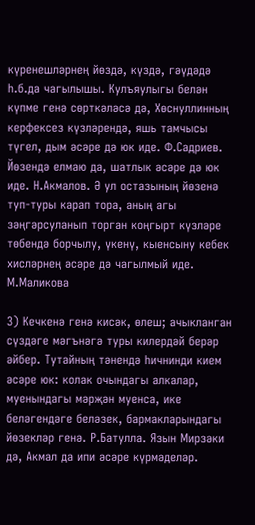күренешләрнең йөздә, күздә, гәүдәдә һ.б.да чагылышы. Кулъяулыгы белән күпме генә сөрткәләсә дә, Хөснуллинның керфексез күзләрендә, яшь тамчысы түгел, дым әсәре дә юк иде. Ф.Садриев. Йөзендә елмаю да, шатлык әсәре дә юк иде. Н.Акмалов. Ә ул остазының йөзенә туп-туры карап тора, аның агы зәңгәрсуланып торган коңгырт күзләре төбендә борчылу, үкенү, кыенсыну кебек хисләрнең әсәре дә чагылмый иде. М.Маликова

3) Кечкенә генә кисәк, өлеш; ачыкланган сүздәге мәгънәгә туры килердәй берәр әйбер. Тутайның тәнендә һичнинди кием әсәре юк: колак очындагы алкалар, муенындагы мәрҗән муенса, ике беләгендәге беләзек, бармакларындагы йөзекләр генә. Р.Батулла. Язын Мирзәки дә, Акмал да ипи әсәре күрмәделәр.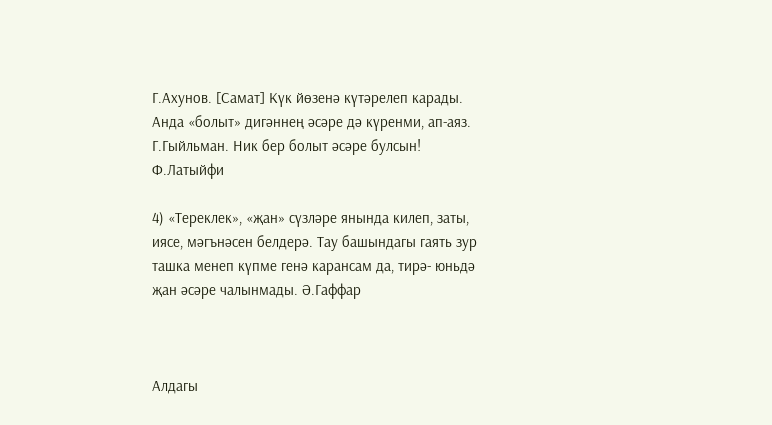Г.Ахунов. [Самат] Күк йөзенә күтәрелеп карады. Анда «болыт» дигәннең әсәре дә күренми, ап-аяз. Г.Гыйльман. Ник бер болыт әсәре булсын! Ф.Латыйфи

4) «Тереклек», «җан» сүзләре янында килеп, заты, иясе, мәгънәсен белдерә. Тау башындагы гаять зур ташка менеп күпме генә карансам да, тирә- юньдә җан әсәре чалынмады. Ә.Гаффар



Алдагы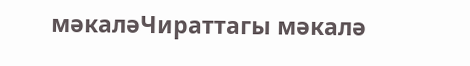мәкаләЧираттагы мәкалә